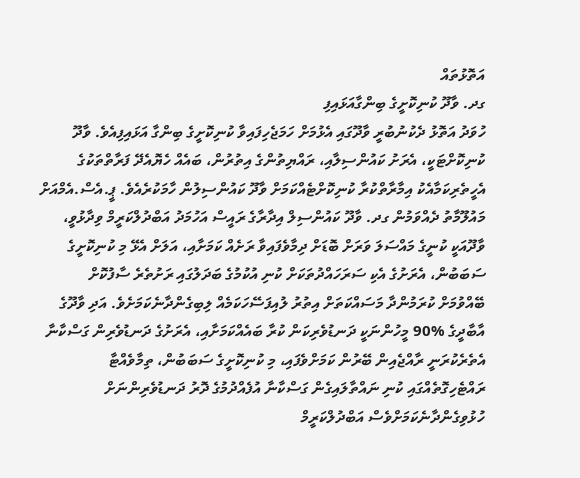އަތޮޅުތައް
ގދ. ވާދޫ ކުނިކޮށީގެ ބިންގާއަޅައިފި
ހުވަދު އަތޮޅު ދެކުނުބުރީ ވާދޫގައި އެޅުމަށް ހަމަޖެހިފައިވާ ކުނިކޮށީގެ ބިންގާ އަޅައިފިއެވެ. ވާދޫ ކުނިކޮށްޓަކީ، އެރަށު ކައުންސިލާއި، ރައްޔިތުންގެ އިތުރުން، ބައެއް ހެޔޮއެދޭ ފަރާތްތަކުގެ އެހީތެރިކަމާއެކު އިމާރާތްކުރާ ކުނިކޮށްޓެއްކަމަށް ވާދޫ ކައުންސިލުން ހާމަކުރެއެވެ. ޕީ.އެސް.އެމްއަށް މައުލޫމާތު ދެއްވަމުން ގދ. ވާދޫ ކައުންސިލް އިދާރާގެ ރައީސް އަހުމަދު އަބްދުލްކަރީމް ވިދާޅުވީ، ވާދޫއަކީ ކުނީގެ މައްސަލަ ވަރަށް ބޮޑަށް ދިމާވެފައިވާ ރަށެއް ކަމަށާއި، އަލަށް އެޅޭ މި ކުނިކޮށީގެ ސަބަބުން، އެރަށުގެ އެކި ސަރަހައްދުތަކަށް ކުނި އުކުމުގެ ބަދަލުގައި ރަށުތެރެ ސާފުކޮށް ބޭއްވުމަށް ކުރަމުންދާ މަސައްކަތަށް އިތުރު ލުއިފަސޭހަކަމެއް ލިބިގެންދާނެކަމަށެވެ. އަދި ވާދޫގެ އާބާދީގެ %90 މީހުންނަކީ ދަނޑުވެރިކަން ކުރާ ބައެއްކަމަށާއި، އެރަށުގެ ދަނޑުވެރިން ގަސްކާނާ އެތެރެކުރަނީ ރާއްޖެއިން ބޭރުން ކަމަށްވެފައި، މި ކުނިކޮށީގެ ސަބަބުން، ތިމާވެއްޓާ ރައްޓެހިގޮތެއްގައި ކުނި ނައްތާލައިގެން ގަސްކާނާ އުފެއްދުމުގެ ދޮރު ދަނޑުވެރިންނަށް ހުޅުވިގެންދާނެކަމަށްވެސް އަބްދުލްކަރީމް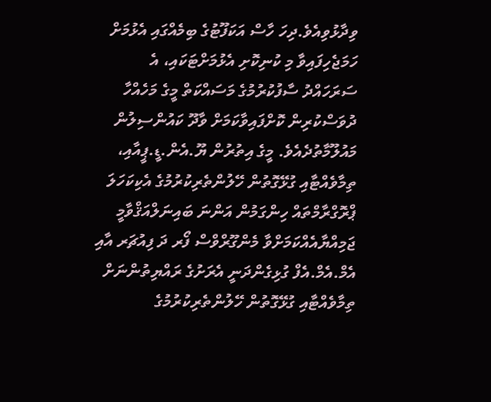ވިދާޅުވިއެވެ.ދިހަ ހާސް އަކަފޫޓުގެ ބިމެއްގައި އެޅުމަށް ހަމަޖެހިފައިވާ މި ކުނިކޮށި އެޅުމަށްޓަކައި، އެ ސަރަހައްދު ސާފުކުރުމުގެ މަސައްކަތް މީގެ މަހެއްހާ ދުވަސްކުރިން ކޮށްފައިވާކަމަށް ވާދޫ ކައުންސިލުން މައުލޫމާތުދެއެވެ. މީގެ އިތުރުން ޔޫ.އެން.ޑީ.ޕީއާއި، ތިމާވެއްޓާއި ގުޅޭގޮތުން ހޭލުންތެރިކުރުމުގެ އެކިކަހަލަ ޕްރޮގްރާމްތައް ހިންގަމުން އަންނަ ބައިނަލްއަޤްވާމީ ޖަމިއްޔާއެއްކަމަށްވާ މެންގޫރްވްސް ފޯރ ދަ ފިއުޗަރ އާއި އެމް.އެމް.އެފް ގުޅިގެންދަނީ އެރަށުގެ ރައްޔިތުންނަށް ތިމާވެއްޓާއި ގުޅޭގޮތުން ހޭލުންތެރިކުރުމުގެ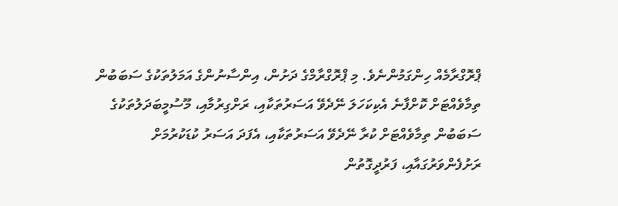ޕްރޮގްރާމެއް ހިންގަމުންނެވެ. މި ޕްރޮގްރާމްގެ ދަށުން، އިންސާނުންގެ އަމަލުތަކުގެ ސަބަބުން ތިމާވެއްޓަށް ކޮށްފާނެ އެކިކަހަލަ ނޭދެވޭ އަސަރުތަކާއި، ރަށްގިރުމާއި، މޫސުމީބަދަލުތަކުގެ ސަބަބުން ތިމާވެއްޓަށް ކުރާ ނޭދެވޭ އަސަރުތަކާއި، އެފަދަ އަސަރު ކުޑަކުރުމަށް ރަށުފެންވަރުގައާއި، ފަރުދީގޮތުން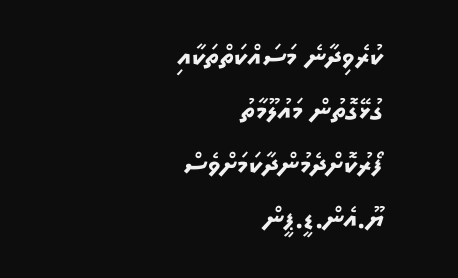ކުރެވިދާނެ މަސައްކަތްތަކާއި ގުޅޭގޮތުން މައުލޫމާތު ފޯރުކޮށްދެމުންދާކަމަށްވެސް ޔޫ.އެން.ޑީ.ޕީން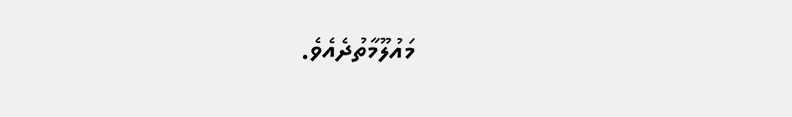މައުލޫމާތުދެއެވެ.